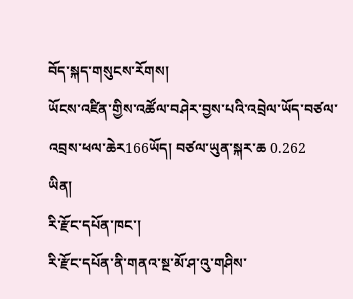བོད་སྐད་གསུངས་རོགས།
ཡོངས་འཛིན་གྱིས་འཚོལ་བཤེར་བྱས་པའི་འབྲེལ་ཡོད་བཙལ་འབྲས་ཕལ་ཆེར166ཡོད། བཙལ་ཡུན་སྐར་ཆ 0.262
ཡིན།
རི་རྫོང་དཔོན་ཁང་།
རི་རྫོང་དཔོན་ནི་གནའ་སྔ་མོ་ཤ་འུ་གཤིས་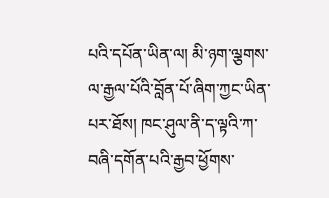པའི་དཔོན་ཡིན་ལ། མི་ཉག་ལྕགས་ལ་རྒྱལ་པོའི་བློན་པོ་ཞིག་ཀྱང་ཡིན་པར་ཐོས། ཁང་ཤུལ་ནི་ད་ལྟའི་ཀ་བཞི་དགོན་པའི་རྒྱབ་ཕྱོགས་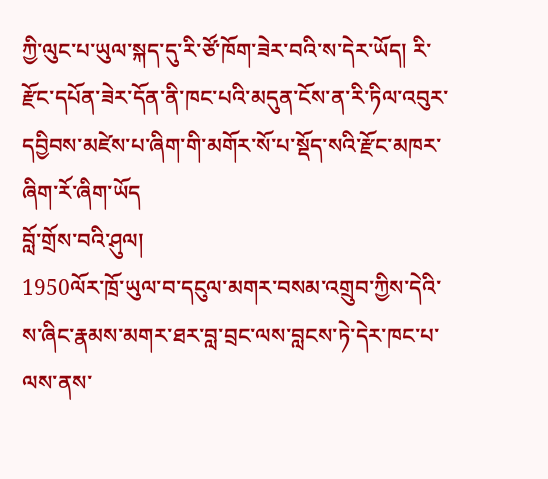ཀྱི་ལུང་པ་ཡུལ་སྐད་དུ་རི་ཙོ་ཁོག་ཟེར་བའི་ས་དེར་ཡོད། རི་རྫོང་དཔོན་ཟེར་དོན་ནི་ཁང་པའི་མདུན་ངོས་ན་རི་ཏིལ་འབུར་དབྱིབས་མཛེས་པ་ཞིག་གི་མགོར་སོ་པ་སྡོད་སའི་རྫོང་མཁར་ཞིག་རོ་ཞིག་ཡོད
བློ་གྲོས་བའི་ཤུལ།
1950ལོར་ཁྲོ་ཡུལ་བ་དངུལ་མགར་བསམ་འགྲུབ་ཀྱིས་དེའི་ས་ཞིང་རྣམས་མགར་ཐར་བླ་བྲང་ལས་བླངས་ཏེ་དེར་ཁང་པ་ལས་ནས་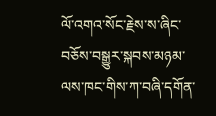ལོ་འགའ་སོང་རྗེས་ས་ཞིང་བཅོས་བསྒྱུར་སྐབས་མཉམ་ལས་ཁང་གིས་ཀ་བཞི་དགོན་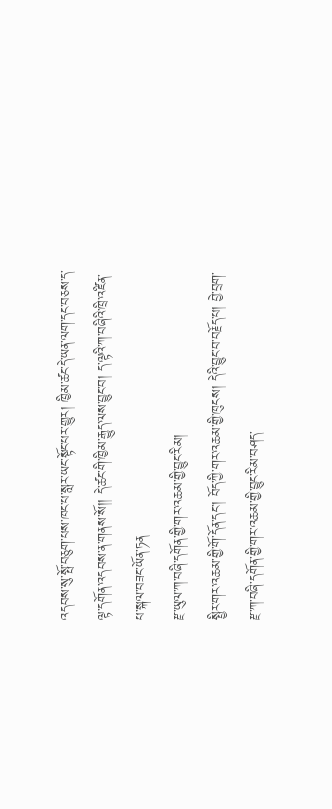འདབས་སུ་སྤོ་བཅུག་པས་ཁང་པ་སླར་ཡང་སྟོང་པར་གྱུར། ཁྱིམ་ཚང་དེ་ཡན་ལག་དང་བཅས་ད་ལྟ་དགོན་འདབས་ན་གནས་སོ།། དེ་ཚང་གི་ཁྱིམ་རྒྱུད་ལས་བྱུང་བ། ད་ལྟའི་ཀ་བཞིའི་ཁྲི་འཛིན་པ་སྐལ་བཟང་ཡོན་ཏན
རྫ་ཡུལ་ཀ་བཞི་དགོན་གྱི་གར་འཆམ་གྱི་བྱུང་རིམ།
སྤྱིར་གར་འཆམ་གྱི་གོ་དོན་དང་། བོད་ཀྱི་གར་འཆམ་གྱི་ཁུངས། དེའི་བྱུང་བ་བརྗོད་པ། བྱེ་བྲག་རྫ་ཀ་བཞི་དགོན་གྱི་གར་འཆམ་གྱི་བྱུང་རིམ་བཤད་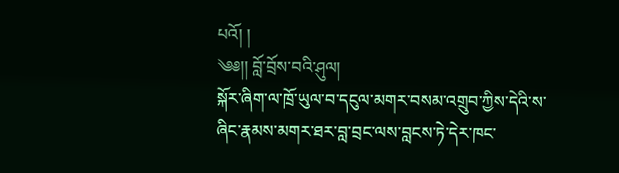པའོ། །
༄༅།། བློ་བྲོས་བའི་ཤུལ།
སྐོར་ཞིག་ལ་ཁྲོ་ཡུལ་བ་དངུལ་མགར་བསམ་འགྲུབ་ཀྱིས་དེའི་ས་ཞིང་རྣམས་མགར་ཐར་བླ་བྲང་ལས་བླངས་ཏེ་དེར་ཁང་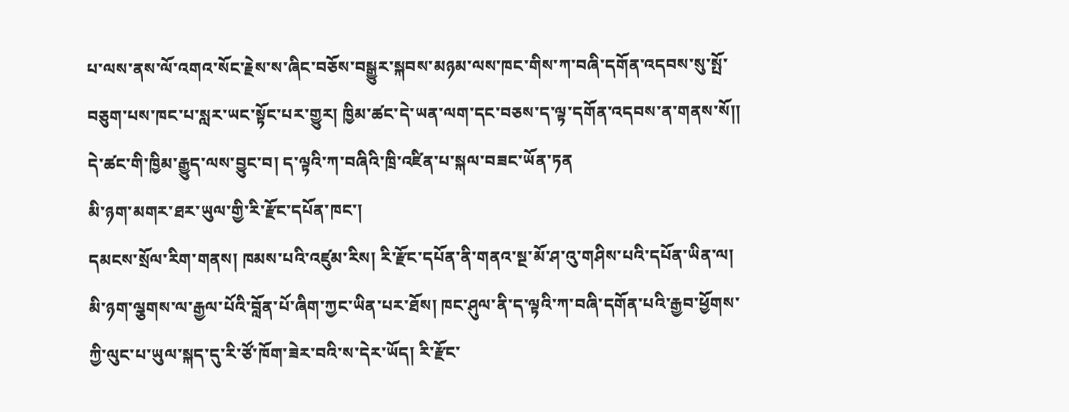པ་ལས་ནས་ལོ་འགའ་སོང་རྗེས་ས་ཞིང་བཅོས་བསྒྱུར་སྐབས་མཉམ་ལས་ཁང་གིས་ཀ་བཞི་དགོན་འདབས་སུ་སྤོ་བཅུག་པས་ཁང་པ་སླར་ཡང་སྟོང་པར་གྱུར། ཁྱིམ་ཚང་དེ་ཡན་ལག་དང་བཅས་ད་ལྟ་དགོན་འདབས་ན་གནས་སོ།། དེ་ཚང་གི་ཁྱིམ་རྒྱུད་ལས་བྱུང་བ། ད་ལྟའི་ཀ་བཞིའི་ཁྲི་འཛིན་པ་སྐལ་བཟང་ཡོན་ཏན
མི་ཉག་མགར་ཐར་ཡུལ་གྱི་རི་རྫོང་དཔོན་ཁང་།
དམངས་སྲོལ་རིག་གནས། ཁམས་པའི་འཛུམ་རིས། རི་རྫོང་དཔོན་ནི་གནའ་སྔ་མོ་ཤ་འུ་གཤིས་པའི་དཔོན་ཡིན་ལ། མི་ཉག་ལྕགས་ལ་རྒྱལ་པོའི་བློན་པོ་ཞིག་ཀྱང་ཡིན་པར་ཐོས། ཁང་ཤུལ་ནི་ད་ལྟའི་ཀ་བཞི་དགོན་པའི་རྒྱབ་ཕྱོགས་ཀྱི་ལུང་པ་ཡུལ་སྐད་དུ་རི་ཙོ་ཁོག་ཟེར་བའི་ས་དེར་ཡོད། རི་རྫོང་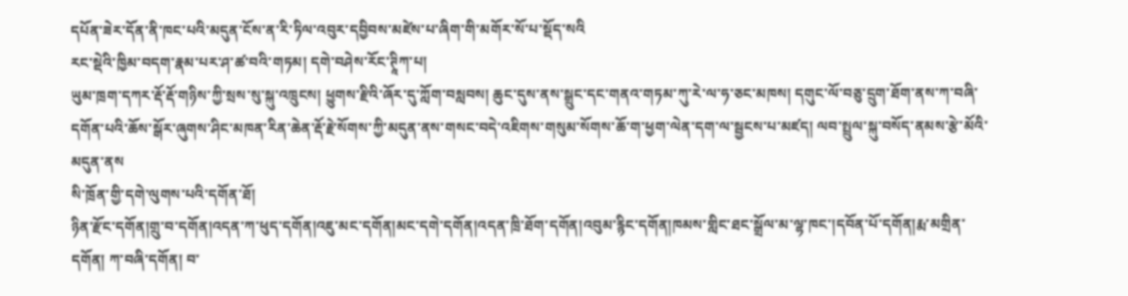དཔོན་ཟེར་དོན་ནི་ཁང་པའི་མདུན་ངོས་ན་རི་ཏིལ་འབུར་དབྱིབས་མཛེས་པ་ཞིག་གི་མགོར་སོ་པ་སྡོད་སའི
རང་སྡེའི་ཁྱིམ་བདག་རྣམ་པར་ཤ་ཚ་བའི་གཏམ། དགེ་བཤེས་རོང་ཊཱིཀ་པ།
ཡུམ་ཁྲག་དཀར་རྡོ་རྡོ་གཉིས་ཀྱི་སྲས་སུ་སྐུ་འཁྲུངས། ཕྱུགས་རྫིའི་ཞོར་དུ་ཀློག་བསླབས། ཆུང་དུས་ནས་སྒྲུང་དང་གནའ་གཏམ་ཀུ་རེ་ལ་ཧ་ཅང་མཁས། དགུང་ལོ་བཅུ་དྲུག་ཐོག་ནས་ཀ་བཞི་དགོན་པའི་ཆོས་སྒོར་ཞུགས་ཤིང་མཁན་རིན་ཆེན་རྡོ་རྗེ་སོགས་ཀྱི་མདུན་ནས་གསང་བདེ་འཇིགས་གསུམ་སོགས་ཆོ་ག་ཕྱག་ལེན་དག་ལ་སྦྱངས་པ་མཛད། ལབ་སྤྲུལ་སྐུ་བསོད་ནམས་རྩེ་མོའི་མདུན་ནས
སི་ཁྲོན་གྱི་དགེ་ལུགས་པའི་དགོན་ཐོ།
ཉིན་རྫོང་དགོན།གྲུ་བ་དགོན།འདན་ཀ་ཕུད་དགོན།འཇུ་མང་དགོན།མང་དགེ་དགོན།འདན་ཁྲི་ཐོག་དགོན།འབུམ་རྙིང་དགོན།ཁམས་གླིང་ཐང་སྒྲོལ་མ་ལྷ་ཁང་།དབོན་པོ་དགོན།རྨ་མགྲིན་དགོན། ཀ་བཞི་དགོན། བ་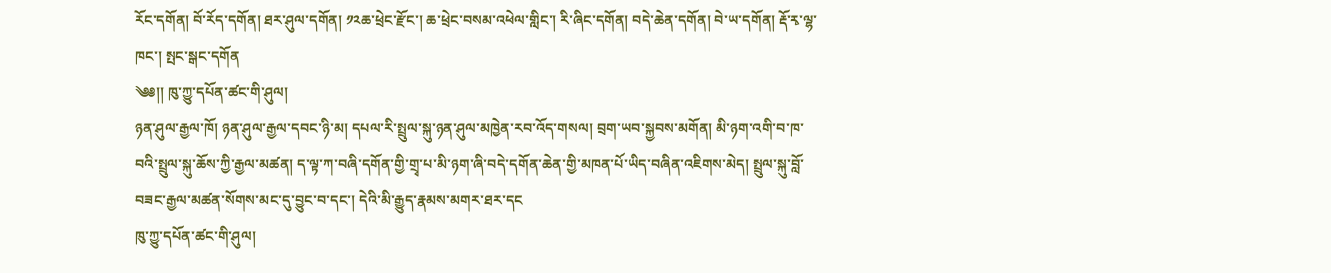རོང་དགོན། བོ་རོད་དགོན། ཐར་ཤུལ་དགོན། ༡༢ཆ་ཕྲེང་རྫོང་། ཆ་ཕྲེང་བསམ་འཕེལ་གླིང་། རི་ཞིང་དགོན། བདེ་ཆེན་དགོན། བེ་ཡ་དགོན། རྡོ་རྭ་ལྷ་ཁང་། སྤང་སྒང་དགོན
༄༅།། ཁུ་ཀྱུ་དཔོན་ཚང་གི་ཤུལ།
ཉན་ཤུལ་རྒྱལ་ཁོ། ཉན་ཤུལ་རྒྱལ་དབང་ཉི་མ། དཔལ་རི་སྤྲུལ་སྐུ་ཉན་ཤུལ་མཁྱེན་རབ་འོད་གསལ། བྲག་ཡབ་སྐྱབས་མགོན། མི་ཉག་འགི་བ་ཁ་བའི་སྤྲུལ་སྐུ་ཆོས་ཀྱི་རྒྱལ་མཚན། ད་ལྟ་ཀ་བཞི་དགོན་གྱི་གྲྭ་པ་མི་ཉག་ཞི་བདེ་དགོན་ཆེན་གྱི་མཁན་པོ་ཡིད་བཞིན་འཇིགས་མེད། སྤྲུལ་སྐུ་བློ་བཟང་རྒྱལ་མཚན་སོགས་མང་དུ་བྱུང་བ་དང་། དེའི་མི་རྒྱུད་རྣམས་མགར་ཐར་དང
ཁུ་ཀྱུ་དཔོན་ཚང་གི་ཤུལ།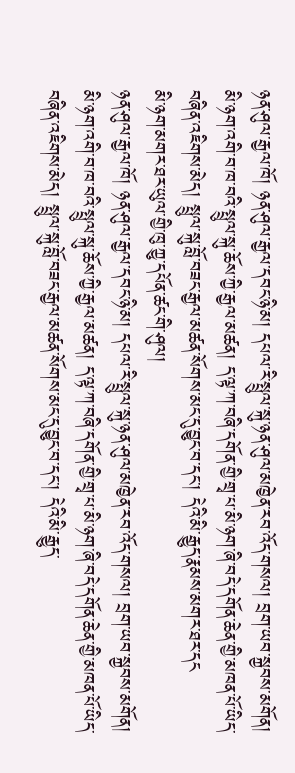ཉན་ཤུལ་རྒྱལ་ཁོ། ཉན་ཤུལ་རྒྱལ་དབང་ཉི་མ། དཔལ་རི་སྤྲུལ་སྐུ་ཉན་ཤུལ་མཁྱེན་རབ་འོད་གསལ། བྲག་ཡབ་སྐྱབས་མགོན། མི་ཉག་འགི་བ་ཁ་བའི་སྤྲུལ་སྐུ་ཆོས་ཀྱི་རྒྱལ་མཚན། ད་ལྟ་ཀ་བཞི་དགོན་གྱི་གྲྭ་པ་མི་ཉག་ཞི་བདེ་དགོན་ཆེན་གྱི་མཁན་པོ་ཡིད་བཞིན་འཇིགས་མེད། སྤྲུལ་སྐུ་བློ་བཟང་རྒྱལ་མཚན་སོགས་མང་དུ་བྱུང་བ་དང་། དེའི་མི་རྒྱུད་རྣམས་མགར་ཐར་དང
མི་ཉག་མགར་ཐར་ཡུལ་གྱི་ཁུ་ཀྱུ་དཔོན་ཚང་གི་ཤུལ།
ཉན་ཤུལ་རྒྱལ་ཁོ། ཉན་ཤུལ་རྒྱལ་དབང་ཉི་མ། དཔལ་རི་སྤྲུལ་སྐུ་ཉན་ཤུལ་མཁྱེན་རབ་འོད་གསལ། བྲག་ཡབ་སྐྱབས་མགོན། མི་ཉག་འགི་བ་ཁ་བའི་སྤྲུལ་སྐུ་ཆོས་ཀྱི་རྒྱལ་མཚན། ད་ལྟ་ཀ་བཞི་དགོན་གྱི་གྲྭ་པ་མི་ཉག་ཞི་བདེ་དགོན་ཆེན་གྱི་མཁན་པོ་ཡིད་བཞིན་འཇིགས་མེད། སྤྲུལ་སྐུ་བློ་བཟང་རྒྱལ་མཚན་སོགས་མང་དུ་བྱུང་བ་དང་། དེའི་མི་རྒྱུད་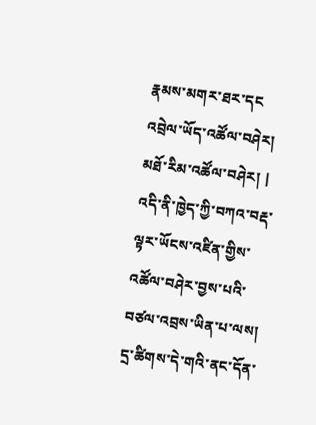རྣམས་མགར་ཐར་དང
འབྲེལ་ཡོད་འཚོལ་བཤེར།
མཐོ་རིམ་འཚོལ་བཤེར། |
འདི་ནི་ཁྱེད་ཀྱི་བཀའ་བརྡ་ལྟར་ཡོངས་འཛིན་གྱིས་འཚོལ་བཤེར་བྱས་པའི་བཙལ་འབྲས་ཡིན་པ་ལས། དྲ་ཚིགས་དེ་གའི་ནང་དོན་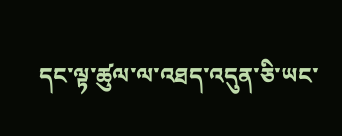དང་ལྟ་ཚུལ་ལ་འཐད་འདུན་ཅི་ཡང་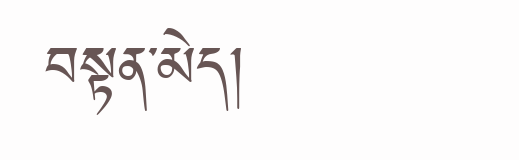བསྟན་མེད།